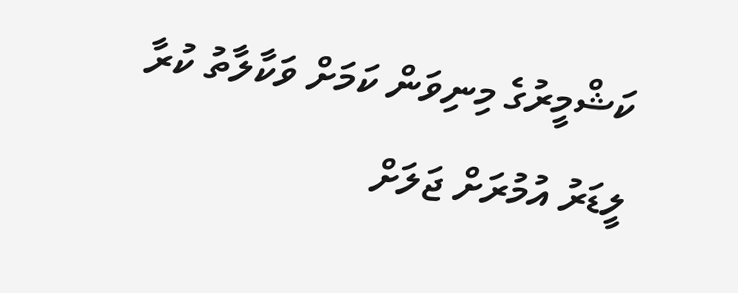ކަޝްމީރުގެ މިނިވަން ކަމަށް ވަކާލާތު ކުރާ ލީޑަރު އުމުރަށް ޖަލަށް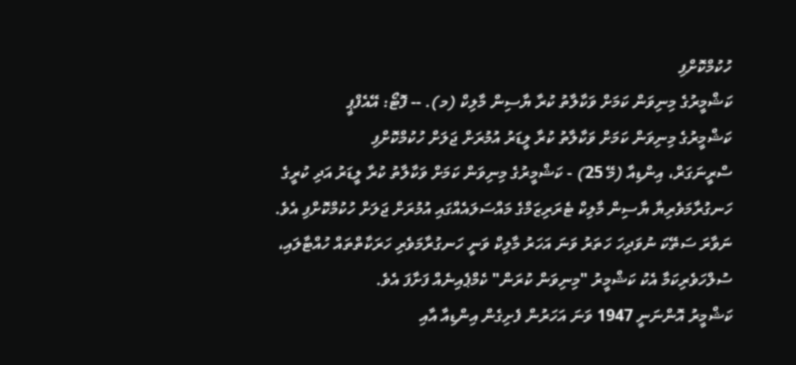ހުކުމްކޮށްފި
ކަޝްމީރުގެ މިނިވަން ކަމަށް ވަކާލާތު ކުރާ ޔާސިން މާލިކް (މ). -- ފޮޓޯ: އޭއެފްޕީ
ކަޝްމީރުގެ މިނިވަން ކަމަށް ވަކާލާތު ކުރާ ލީޑަރު އުމުރަށް ޖަލަށް ހުކުމްކޮށްފި
ސްރީނަގަރް، އިންޑިއާ (މޭ 25) - ކަޝްމީރުގެ މިނިވަން ކަމަށް ވަކާލާތު ކުރާ ލީޑަރު އަދި ކުރީގެ ހަނގުރާމަވެރިޔާ ޔާސިން މާލިކް ޓެރަރިޒަމްގެ މައްސަލައެއްގައި އުމުރަށް ޖަލަށް ހުކުމްކޮށްފި އެވެ.
ނަވާރަ ސަތޭކަ ނުވަދިހަ ހަތަރު ވަނަ އަހަރު މާލިކް ވަނީ ހަނގުރާމަވެރި ހަރަކާތްތައް ހުއްޓާލައި، ސުލްހަވެރިކަމާ އެކު ކަޝްމީރު "މިނިވަން ކުރަން" ކެމްޕެއިނެއް ފަށާފަ އެވެ.
ކަޝްމީރު އޮންނަނީ 1947 ވަނަ އަހަރުން ފެށިގެން އިންޑިއާ އާއި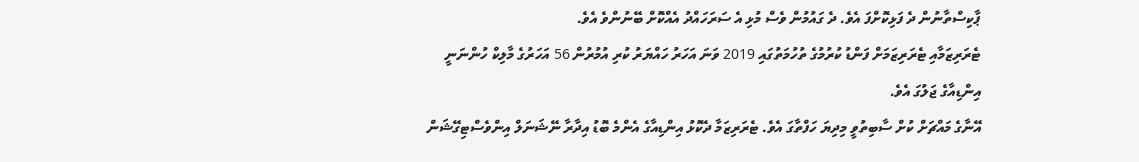ޕާކިސްތާނުން ދެ ފަޅިކޮށްފަ އެވެ. ދެ ގައުމުން ވެސް މުޅި އެ ސަރަހައްދު އެއްކޮށް ބޭނުންވެ އެވެ.
ޓެރަރިޒަމާއި ޓެރަރިޒަމަށް ފަންޑު ކުރުމުގެ ތުހުމަތުގައި 2019 ވަނަ އަހަރު ހައްޔަރު ކުރި އުމުރުން 56 އަހަރުގެ މާލިކް ހުންނަނީ އިންޑިއާގެ ޖަލުގަ އެވެ.
އޭނާގެ މައްޗަށް ކުށް ސާބިތުވީ މިދިޔަ ހަފްތާގަ އެވެ. ޓެރަރިޒަމާ ދެކޮޅު އިންޑިއާގެ އެންމެ ބޮޑު އިދާރާ ނޭޝަނަލް އިންވެސްޓިގޭޝަން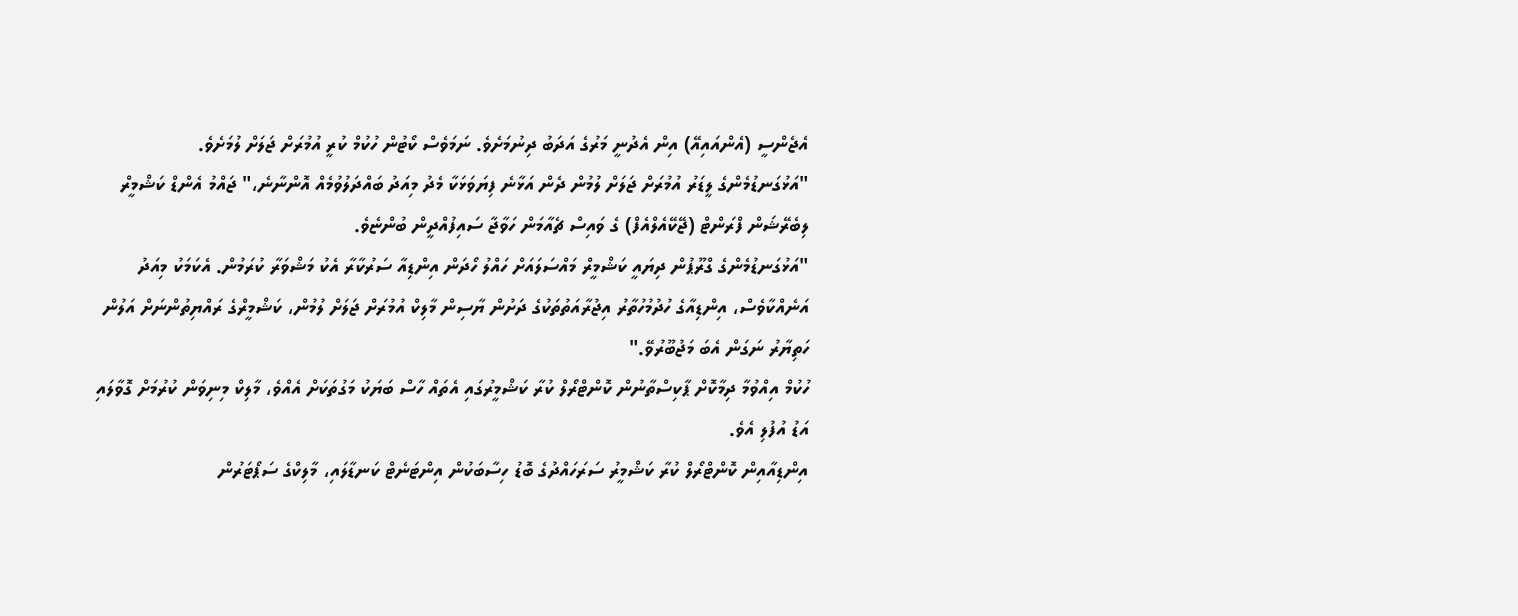އެޖެންސީ (އެންއައިއޭ) އިން އެދުނީ މަރުގެ އަދަބު ދިނުމަށެވެ. ނަމަވެސް ކޯޓުން ހުކުމް ކުރީ އުމުރަށް ޖަލަށް ލުމަށެވެ.
"އަޅުގަނޑުމެންގެ ލީޑަރު އުމުރަށް ޖަލަށް ލުމުން ދެން އަޅާނެ ފިޔަވަޅަކާ މެދު މިއަދު ބައްދަލުވުމެއް އޮންނާނެ،" ޖައްމު އެންޑް ކަޝްމީރް ލިބެރޭޝަން ފްރަންޓް (ޖޭކޭއެލްއެފް) ގެ ވައިސް ޗެއާމަން ހަވާޖާ ސައިފުއްދީން ބުންޏެވެ.
"އަޅުގަނޑުމެންގެ ގްރޫޕުން ދިޔައީ ކަޝްމީރް މައްސަލައަށް ހައްލު ހޯދަން އިންޑިއާ ސަރުކާރާ އެކު މަޝްވަރާ ކުރަމުން. އެކަމަކު މިއަދު އަނެއްކާވެސް، އިންޑިއާގެ ހުދުމުހުތާރު އިޖުރާއަތުތަކުގެ ދަށުން ޔާސިން މާލިކް އުމުރަށް ޖަލަށް ލުމުން، ކަޝްމީރްގެ ރައްޔިތުންނަށް އަލުން ހަތިޔާރު ނަގަން އެބަ މަޖުބޫރުވޭ."
ހުކުމް އިއްވުމާ ދިމާކޮށް ޕާކިސްތާނުން ކޮންޓްރޯލް ކުރާ ކަޝްމީރުގައި އެތައް ހާސް ބަޔަކު މަގުތަކަށް އެއްވެ، މާލިކް މިނިވަން ކުރުމަށް ގޮވާލައި އަޑު އުފުލި އެވެ.
އިންޑިއާއިން ކޮންޓްރޯލް ކުރާ ކަޝްމީރު ސަރަހައްދުގެ ބޮޑު ހިސާބަކުން އިންޓަނެޓް ކަނޑާލައި، މާލިކްގެ ސަޕޯޓަރުން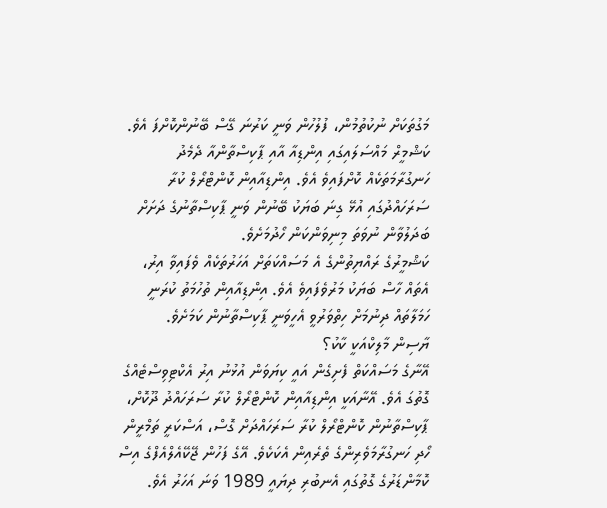މަގުތަކަށް ނުކުތުމުން، ފުލުހުން ވަނީ ކަރުނަ ގޭސް ބޭނުންކޮށްފަ އެވެ.
ކަޝްމީރް މައްސަލައިގައި އިންޑިއާ އާއި ޕާކިސްތާންއާ ދެމެދު ހަނގުރާމަތަކެއް ކޮށްފައިވެ އެވެ. އިންޑިއާއިން ކޮންޓްރޯލް ކުރާ ސަރަހައްދުގައި އުޅޭ ގިނަ ބަޔަކު ބޭނުން ވަނީ ޕާކިސްތާނުގެ ދަށަށް ބަދަލުވާން ނުވަތަ މިނިވަންކަން ހޯދުމަށެވެ.
ކަޝްމީރުގެ ރައްޔިތުންގެ އެ މަސައްކަތަށް އަހަރުތަކެއް ވެފައިވާ އިރު، އެތައް ހާސް ބަޔަކު މަރުވެފައިވެ އެވެ. އިންޑިއާއިން ތުހުމަތު ކުރަނީ ހަމަލާތައް ދިނުމަށް ހިތްވަރުވީ އެހީވަނީ ޕާކިސްތާނުން ކަމަށެވެ.
ޔާސިން މާލިކްއަކީ ކާކު؟
އޭނާގެ މަސައްކަތް ފެށިގެން އައީ ކިޔަވަން އުޅުނު އިރު އެކްޓިވިސްޓެއްގެ ގޮތުގަ އެވެ. އޭނާއަކީ އިންޑިއާއިން ކޮންޓްރޯލް ކުރާ ސަރަހައްދު ދޫކޮށް، ޕާކިސްތާނުން ކޮންޓްރޯލް ކުރާ ސަރަހައްދަށް ގޮސް، އަސްކަރީ ތަމްރީން ހޯދި ހަނގުރާމަވެރިންގެ ތެރެއިން އެކަކެވެ. އޭގެ ފަހުން ޖޭކޭއެލްއެފްގެ އިސް ކޮމާންޑަރުގެ ގޮތުގައި އެނބުރި ދިޔައީ 1989 ވަނަ އަހަރު އެވެ.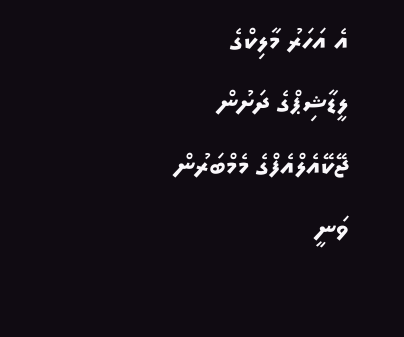އެ އަހަރު މާލިކްގެ ލީޑާޝިޕްގެ ދަށުން ޖޭކޭއެލްއެފްގެ މެމްބަރުން ވަނީ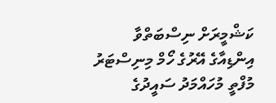ކަޝްމީރަށް ނިސްބަތްވާ އިންޑިއާގެ އޭރުގެ ހޯމް މިނިސްޓަރު މުފްތީ މުހައްމަދު ސައީދުގެ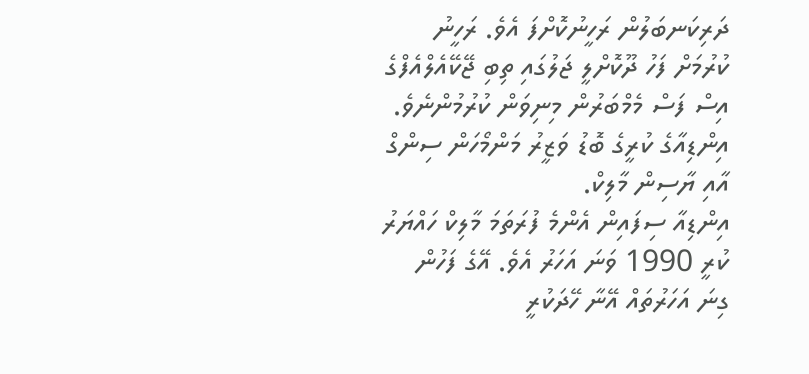ދަރިކަނބަލުން ރަހީނުކޮށްފަ އެވެ. ރަހީނު ކުރުމަށް ފަހު ދޫކޮށްލީ ޖަލުގައި ތިބި ޖޭކޭއެލްއެފްގެ އިސް ފަސް މެމްބަރުން މިނިވަން ކުރުމުންނެވެ.
އިންޑިއާގެ ކުރީގެ ބޮޑު ވަޒީރު މަންމޯހަން ސިންގް އާއި ޔާސިން މާލިކް.
އިންޑިއާ ސިފައިން އެންމެ ފުރަތަމަ މާލިކް ހައްޔަރު ކުރީ 1990 ވަނަ އަހަރު އެވެ. އޭގެ ފަހުން ގިނަ އަހަރުތައް އޭނާ ހޭދަކުރީ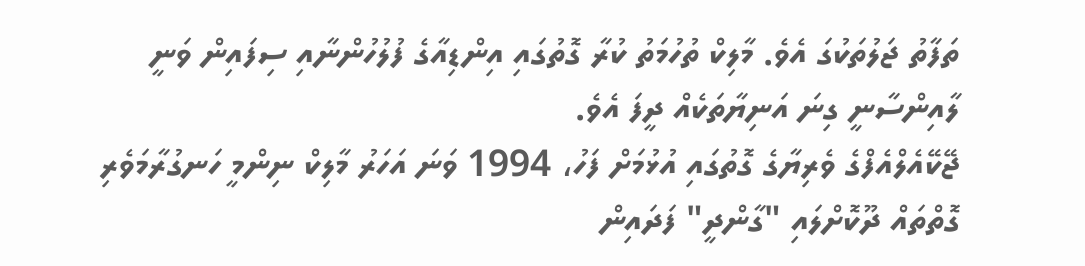ތަފާތު ޖަލުތަކުގަ އެވެ. މާލިކް ތުހުމަތު ކުރާ ގޮތުގައި އިންޑިއާގެ ފުލުހުންނާއި ސިފައިން ވަނީ ލާއިންސާނީ ގިނަ އަނިޔާތަކެއް ދީފަ އެވެ.
ޖޭކޭއެލްއެފްގެ ވެރިޔާގެ ގޮތުގައި އުޅުމަށް ފަހު، 1994 ވަނަ އަހަރު މާލިކް ނިންމީ ހަނގުރާމަވެރި ގޮތްތައް ދޫކޮށްލައި "ގާންދީ" ފަދައިން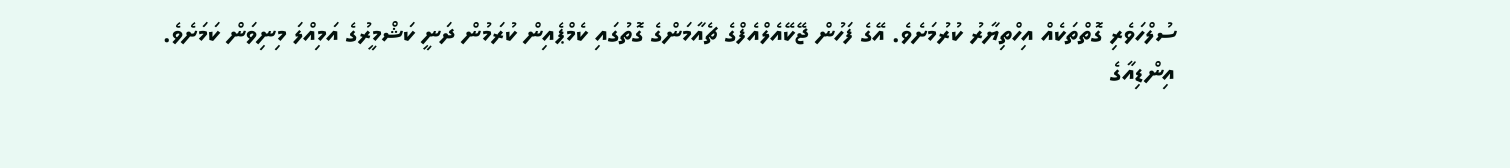ސުލްހަވެރި ގޮތްތަކެއް އިހްތިޔާރު ކުރުމަށެވެ. އޭގެ ފަހުން ޖޭކޭއެލްއެފްގެ ޗެއާމަންގެ ގޮތުގައި ކެމްޕެއިން ކުރަމުން ދަނީ ކަޝްމީރުގެ އަމިއްލަ މިނިވަން ކަމަށެވެ.
އިންޑިއާގެ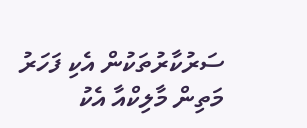ސަރުކާރުތަކުން އެކި ފަހަރު މަތިން މާލިކްއާ އެކު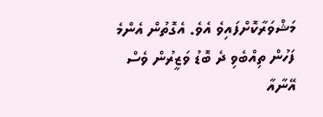މަޝްވަރާކޮށްފައިވެ އެވެ. އެގޮތުން އެންމެ ފަހުން ތިއްބެވި ދެ ބޮޑު ވަޒީރުން ވެސް އޭނާއާ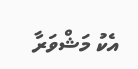އެކު މަޝްވަރާ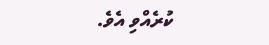ކުރެއްވި އެވެ.